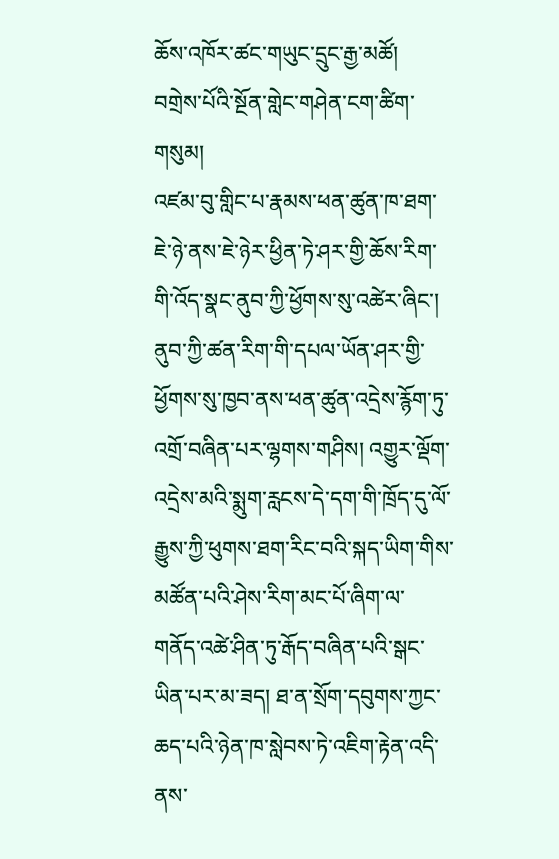ཆོས་འཁོར་ཚང་གཡུང་དྲུང་རྒྱ་མཚོ།
བགྲེས་པོའི་སྔོན་གླེང་གཤེན་ངག་ཚིག་གསུམ།
འཛམ་བུ་གླིང་པ་རྣམས་ཕན་ཚུན་ཁ་ཐག་ཇེ་ཉེ་ནས་ཇེ་ཉེར་ཕྱིན་ཏེ་ཤར་གྱི་ཆོས་རིག་གི་འོད་སྣང་ནུབ་ཀྱི་ཕྱོགས་སུ་འཚེར་ཞིང་། ནུབ་ཀྱི་ཚན་རིག་གི་དཔལ་ཡོན་ཤར་གྱི་ཕྱོགས་སུ་ཁྱབ་ནས་ཕན་ཚུན་འདྲེས་རྙོག་ཏུ་འགྲོ་བཞིན་པར་ལྷགས་གཤིས། འགྱུར་ལྡོག་འདྲེས་མའི་སྨུག་རླངས་དེ་དག་གི་ཁྲོད་དུ་ལོ་རྒྱུས་ཀྱི་ཕུགས་ཐག་རིང་བའི་སྐད་ཡིག་གིས་མཚོན་པའི་ཤེས་རིག་མང་པོ་ཞིག་ལ་གནོད་འཚེ་ཤིན་ཏུ་རྒོད་བཞིན་པའི་སྒང་ཡིན་པར་མ་ཟད། ཐ་ན་སྲོག་དབུགས་ཀྱང་ཆད་པའི་ཉེན་ཁ་སླེབས་ཏེ་འཇིག་རྟེན་འདི་ནས་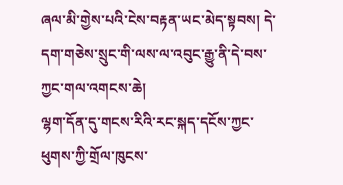ཞལ་མི་གྱེས་པའི་ངེས་བརྟན་ཡང་མེད་སྟབས། དེ་དག་གཅེས་སྲུང་གི་ལས་ལ་འབུང་རྒྱུ་ནི་དེ་བས་ཀྱང་གལ་འགངས་ཆེ།
ལྷག་དོན་དུ་གངས་རིའི་རང་སྐད་དངོས་ཀྱང་ཕུགས་ཀྱི་གྲོལ་ཁུངས་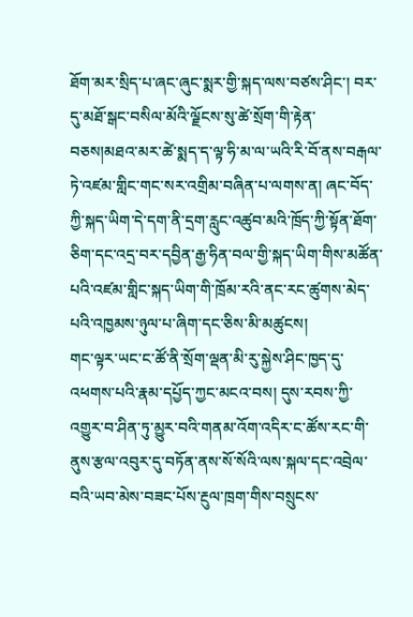ཐོག་མར་སྲིད་པ་ཞང་ཞུང་སྨར་གྱི་སྐད་ལས་བཙས་ཤིང་། བར་དུ་མཐོ་སྒང་བསིལ་མོའི་ལྗོངས་སུ་ཚེ་སྲོག་གི་རྟེན་བཅས།མཐའ་མར་ཚེ་སྨད་ད་ལྟ་ཧི་མ་ལ་ཡའི་རི་བོ་ནས་བརྒལ་ཏེ་འཛམ་གླིང་གང་སར་འགྲིམ་བཞིན་པ་ལགས་ན། ཞང་བོད་ཀྱི་སྐད་ཡིག་དེ་དག་ནི་དྲག་རླུང་འཚུབ་མའི་ཁྲོད་ཀྱི་སྟོན་ཐོག་ཅིག་དང་འདྲ་བར་དབྱིན་རྒྱ་ཧིན་བལ་གྱི་སྐད་ཡིག་གིས་མཚོན་པའི་འཛམ་གླིང་སྐད་ཡིག་གི་ཁྲོམ་རའི་ནང་རང་ཚུགས་མེད་པའི་འཁྱམས་ཉུལ་པ་ཞིག་དང་ཅིས་མི་མཚུངས།
གང་ལྟར་ཡང་ང་ཚོ་ནི་སྲོག་ལྡན་མི་རུ་སྐྱེས་ཤིང་ཁྱད་དུ་འཕགས་པའི་རྣམ་དཔྱོད་ཀྱང་མངའ་བས། དུས་རབས་ཀྱི་འགྱུར་བ་ཤིན་ཏུ་མྱུར་བའི་གནམ་འོག་འདིར་ང་ཚོས་རང་གི་ནུས་རྩལ་འབུར་དུ་བཏོན་ནས་སོ་སོའི་ལས་སྐལ་དང་འབྲེལ་བའི་ཡབ་མེས་བཟང་པོས་རྔུལ་ཁྲག་གིས་བསྲུངས་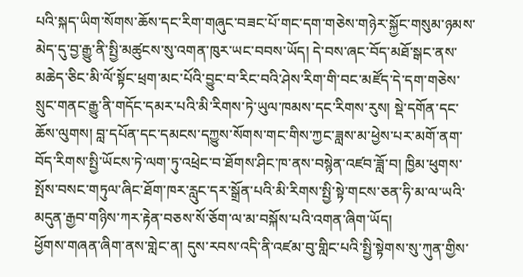པའི་སྐད་ཡིག་སོགས་ཆོས་དང་རིག་གཞུང་བཟང་པོ་གང་དག་གཅེས་གཉེར་སྐྱོང་གསུམ་ཉམས་མེད་དུ་བྱ་རྒྱུ་ནི་སྤྱི་མཚུངས་སུ་འགན་ཁུར་ཡང་བབས་ཡོད། དེ་བས་ཞང་བོད་མཐོ་སྒང་ནས་མཆེད་ཅིང་མི་ལོ་སྟོང་ཕྲག་མང་པོའི་བྱུང་བ་རིང་བའི་ཤེས་རིག་གི་བང་མཛོད་དེ་དག་གཅེས་སྲུང་གནང་རྒྱུ་ནི་གདོང་དམར་པའི་མི་རིགས་ཏེ་ཡུལ་ཁམས་དང་རིགས་རུས། སྡེ་དགོན་དང་ཆོས་ལུགས། བླ་དཔོན་དང་དམངས་དཀྱུས་སོགས་གང་གིས་ཀྱང་ཟླས་མ་ཕྱེས་པར་མགོ་ནག་བོད་རིགས་སྤྱི་ཡོངས་ཏེ་ལག་ཏུ་འཕྲེང་བ་ཐོགས་ཤིང་ཁ་ནས་བསྙེན་འཛབ་ཟློ་བ། ཁྱིམ་ཕུགས་སྤོས་བསང་གཏུལ་ཞིང་ཐོག་ཁར་རླུང་དར་སྒྲོན་པའི་མི་རིགས་སྤྱི་སྟེ་གངས་ཅན་ཧི་མ་ལ་ཡའི་མདུན་རྒྱབ་གཉིས་ཀར་རྟེན་བཅས་སོ་ཅོག་ལ་མ་བསྐོས་པའི་འགན་ཞིག་ཡོད།
ཕྱོགས་གཞན་ཞིག་ནས་གླེང་ན། དུས་རབས་འདི་ནི་འཛམ་བུ་གླིང་པའི་སྤྱི་སྟེགས་སུ་ཀུན་གྱིས་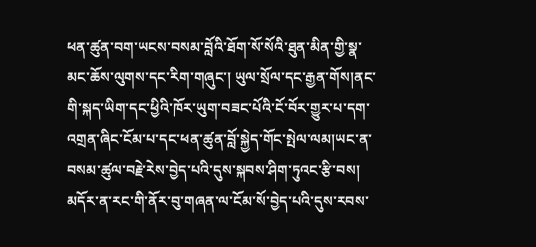ཕན་ཚུན་བག་ཡངས་བསམ་བློའི་ཐོག་སོ་སོའི་ཐུན་མིན་གྱི་སྣ་མང་ཆོས་ལུགས་དང་རིག་གཞུང་། ཡུལ་སྲོལ་དང་རྒྱན་གོས།ནང་གི་སྐད་ཡིག་དང་ཕྱིའི་ཁོར་ཡུག་བཟང་པོའི་ངོ་བོར་གྱུར་པ་དག་འགྲན་ཞིང་ངོམ་པ་དང་ཕན་ཚུན་བློ་སྐྱེད་གོང་སྤེལ་ལམ།ཡང་ན་བསམ་ཚུལ་བརྗེ་རེས་བྱེད་པའི་དུས་སྐབས་ཤིག་ཏུའང་རྩི་བས། མདོར་ན་རང་གི་ནོར་བུ་གཞན་ལ་ངོམ་སོ་བྱེད་པའི་དུས་རབས་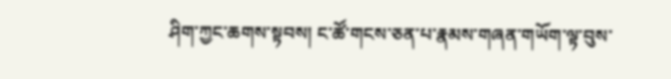ཤིག་ཀྱང་ཆགས་སྟབས། ང་ཚོ་གངས་ཅན་པ་རྣམས་གཞན་གཡོག་ལྟ་བུས་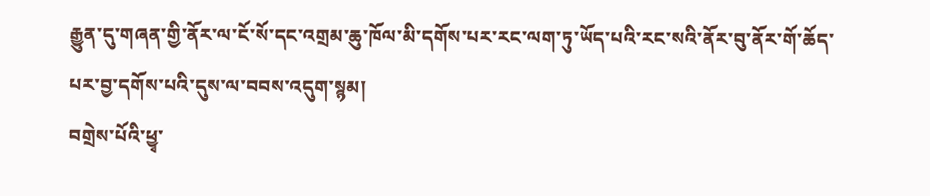རྒྱུན་དུ་གཞན་གྱི་ནོར་ལ་ངོ་སོ་དང་འགྲམ་ཆུ་ཁོལ་མི་དགོས་པར་རང་ལག་ཏུ་ཡོད་པའི་རང་སའི་ནོར་བུ་ནོར་གོ་ཆོད་པར་བྱ་དགོས་པའི་དུས་ལ་བབས་འདུག་སྙམ།
བགྲེས་པོའི་ཕྱྭ་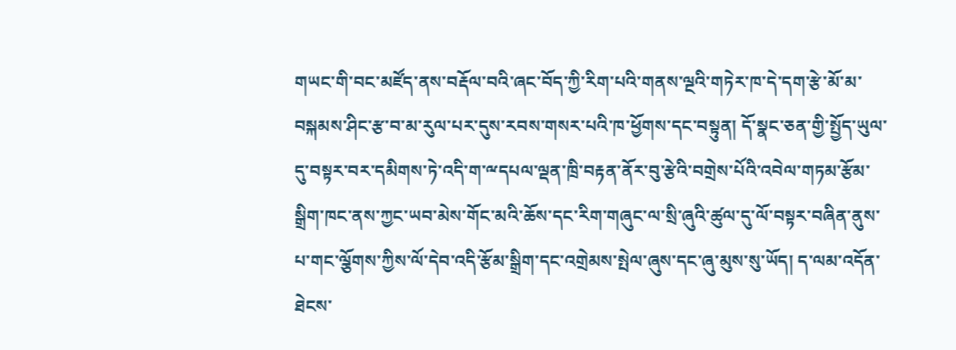གཡང་གི་བང་མཛོད་ནས་བརྡོལ་བའི་ཞང་བོད་ཀྱི་རིག་པའི་གནས་ལྔའི་གཏེར་ཁ་དེ་དག་རྩེ་མོ་མ་བསྐམས་ཤིང་རྩ་བ་མ་རུལ་པར་དུས་རབས་གསར་པའི་ཁ་ཕྱོགས་དང་བསྟུན། དོ་སྣང་ཅན་གྱི་སྤྱོད་ཡུལ་དུ་བསྟར་བར་དམིགས་ཏེ་འདི་ག་ྋདཔལ་ལྡན་ཁྲི་བརྟན་ནོར་བུ་རྩེའི་བགྲེས་པོའི་འབེལ་གཏམ་རྩོམ་སྒྲིག་ཁང་ནས་ཀྱང་ཡབ་མེས་གོང་མའི་ཆོས་དང་རིག་གཞུང་ལ་སྲི་ཞུའི་ཚུལ་དུ་ལོ་བསྟར་བཞིན་ནུས་པ་གང་ལྕོགས་ཀྱིས་ལོ་དེབ་འདི་རྩོམ་སྒྲིག་དང་འགྲེམས་སྤེལ་ཞུས་དང་ཞུ་མུས་སུ་ཡོད། ད་ལམ་འདོན་ཐེངས་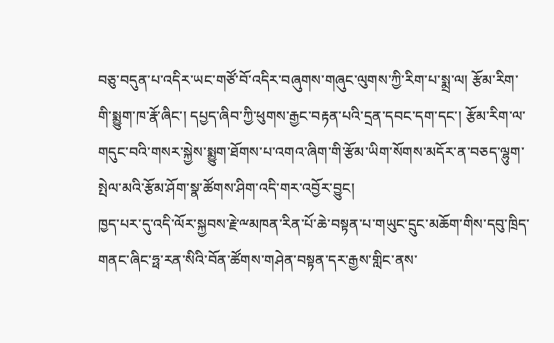བཅུ་བདུན་པ་འདིར་ཡང་གཙོ་བོ་འདིར་བཞུགས་གཞུང་ལུགས་ཀྱི་རིག་པ་སྨྲ་ལ། རྩོམ་རིག་གི་སྨྱུག་ཁ་རྣོ་ཞིང་། དཔྱད་ཞིབ་ཀྱི་ཕུགས་རྒྱང་བརྟན་པའི་དྲན་དབང་དག་དང་། རྩོམ་རིག་ལ་གདུང་བའི་གསར་སྐྱེས་སྨྱུག་ཐོགས་པ་འགའ་ཞིག་གི་རྩོམ་ཡིག་སོགས་མདོར་ན་བཅད་ལྷུག་སྤེལ་མའི་རྩོམ་ཤོག་སྣ་ཚོགས་ཤིག་འདི་གར་འབྱོར་བྱུང།
ཁྱད་པར་དུ་འདི་ལོར་སྐྱབས་རྗེ་ྋམཁན་རིན་པོ་ཆེ་བསྟན་པ་གཡུང་དྲུང་མཆོག་གིས་དབུ་ཁྲིད་གནང་ཞིང་ཧྥ་རན་སིའི་བོན་ཚོགས་གཤེན་བསྟན་དར་རྒྱས་གླིང་ནས་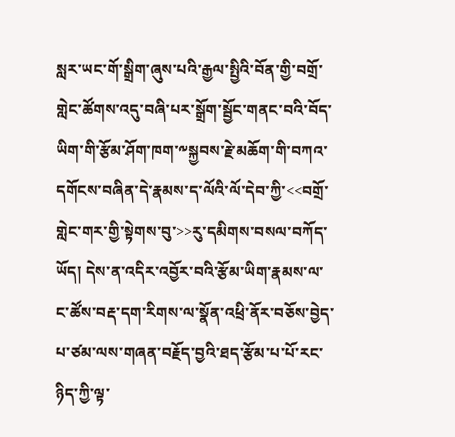སླར་ཡང་གོ་སྒྲིག་ཞུས་པའི་རྒྱལ་སྤྱིའི་བོན་གྱི་བགྲོ་གླེང་ཚོགས་འདུ་བཞི་པར་སྒྲོག་སྦྱོང་གནང་བའི་བོད་ཡིག་གི་རྩོམ་ཤོག་ཁག་༸སྐྱབས་རྗེ་མཆོག་གི་བཀའ་དགོངས་བཞིན་དེ་རྣམས་ད་ལོའི་ལོ་དེབ་ཀྱི་<<བགྲོ་གླེང་གར་གྱི་སྟེགས་བུ་>>རུ་དམིགས་བསལ་བཀོད་ཡོད། དེས་ན་འདིར་འབྱོར་བའི་རྩོམ་ཡིག་རྣམས་ལ་ང་ཚོས་བརྡ་དག་རིགས་ལ་སྣོན་འཕྲི་ནོར་བཅོས་བྱེད་པ་ཙམ་ལས་གཞན་བརྗོད་བྱའི་ཐད་རྩོམ་པ་པོ་རང་ཉིད་ཀྱི་ལྟ་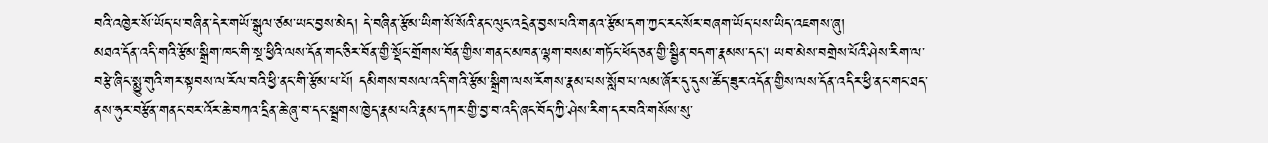བའི་འཁྱེར་སོ་ཡོད་པ་བཞིན་དེར་གཡོ་སྒུལ་ཙམ་ཡང་བྱས་མེད། དེ་བཞིན་རྩོམ་ཡིག་སོ་སོའི་ནང་ལུང་འདྲེན་བྱས་པའི་གནའ་རྩོམ་དག་ཀྱང་རང་སོར་བཞག་ཡོད་པས་ཡིད་འཇགས་ཞུ།
མཐའ་དོན་འདི་གའི་རྩོམ་སྒྲིག་ཁང་གི་སྔ་ཕྱིའི་ལས་དོན་གང་ཅིར་བོན་གྱི་སྡོང་གྲོགས་བོན་གྱིས་གནང་མཁན་ལྷག་བསམ་གཏོང་ཕོད་ཅན་གྱི་སྦྱིན་བདག་རྣམས་དང། ཡབ་མེས་བགྲེས་པོའི་ཤེས་རིག་ལ་བརྩེ་ཞིང་སྨྱུ་གུའི་གར་སྟབས་ལ་རོལ་བའི་ཕྱི་ནང་གི་རྩོམ་པ་པོ། དམིགས་བསལ་འདི་གའི་རྩོམ་སྒྲིག་ལས་རོགས་རྣམ་པས་སློབ་པ་ལམ་ཞོར་དུ་དུས་ཚོད་ཟུར་འདོན་གྱིས་ལས་དོན་འདིར་ཕྱི་ནང་གང་ཐད་ནས་ཧུར་བརྩོན་གནང་བར་འོར་ཆེ་བཀའ་དྲིན་ཆེ་ཞུ་བ་དང་སྦྲགས་ཁྱེད་རྣམ་པའི་རྣམ་དཀར་གྱི་བྱ་བ་འདི་ཞང་བོད་ཀྱི་ཤེས་རིག་དར་བའི་གསོས་སུ་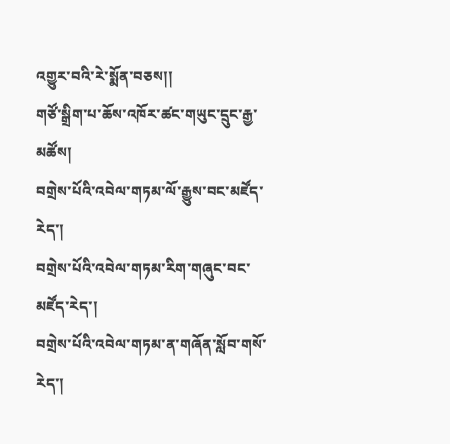འགྱུར་བའི་རེ་སྨོན་བཅས།།
གཙོ་སྒྲིག་པ་ཆོས་འཁོར་ཚང་གཡུང་དྲུང་རྒྱ་མཚོས།
བགྲེས་པོའི་འབེལ་གཏམ་ལོ་རྒྱུས་བང་མཛོད་རེད་།
བགྲེས་པོའི་འབེལ་གཏམ་རིག་གཞུང་བང་མཛོད་རེད་།
བགྲེས་པོའི་འབེལ་གཏམ་ན་གཞོན་སློབ་གསོ་རེད་།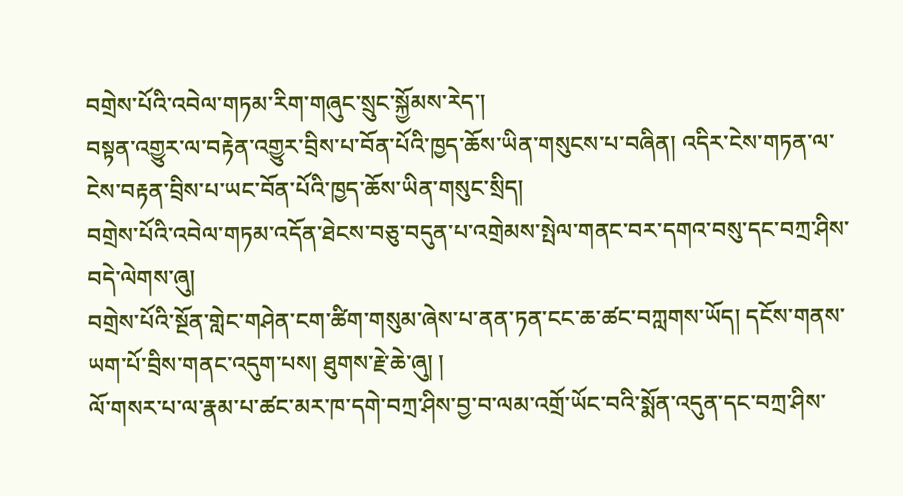བགྲེས་པོའི་འབེལ་གཏམ་རིག་གཞུང་སྲུང་སྐྱོམས་རེད་།
བསྟན་འགྱུར་ལ་བརྟེན་འགྱུར་བྲིས་པ་བོན་པོའི་ཁྱད་ཆོས་ཡིན་གསུངས་པ་བཞིན། འདིར་ངེས་གཏན་ལ་ངེས་བརྟན་བྲིས་པ་ཡང་བོན་པོའི་ཁྱད་ཆོས་ཡིན་གསུང་སྲིད།
བགྲེས་པོའི་འབེལ་གཏམ་འདོན་ཐེངས་བཅུ་བདུན་པ་འགྲེམས་སྤེལ་གནང་བར་དགའ་བསུ་དང་བཀྲ་ཤིས་བདེ་ལེགས་ཞུ།
བགྲེས་པོའི་སྔོན་གླེང་གཤེན་ངག་ཚིག་གསུམ་ཞེས་པ་ནན་ཏན་ངང་ཆ་ཚང་བཀླགས་ཡོད། དངོས་གནས་ཡག་པོ་བྲིས་གནང་འདུག་པས། ཐུགས་རྗེ་ཆེ་ཞུ། །
ལོ་གསར་པ་ལ་རྣམ་པ་ཚང་མར་ཁ་དགེ་བཀྲ་ཤིས་བྱ་བ་ལམ་འགྲོ་ཡོང་བའི་སྨོན་འདུན་དང་བཀྲ་ཤིས་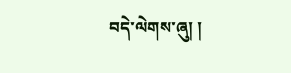བདེ་ལེགས་ཞུ། །